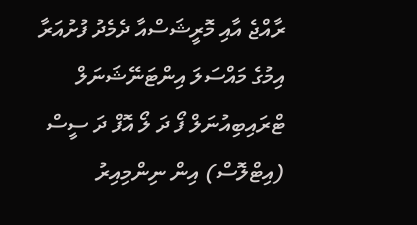ރާއްޖެ އާއި މޮރީޝަސްއާ ދެމެދު ފުށުއަރާ އިމުގެ މައްސަލަ އިންޓަނޭޝަނަލް ޓްރައިބިއުނަލް ފޯ ދަ ލޯ އޮފް ދަ ސީސް (އިޓްލޮސް) އިން ނިންމިއިރު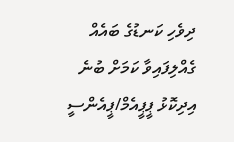ދިވެހި ކަނޑުގެ ބައެއް ގެއްލިފައިވާ ކަމަށް ބުނެ އިދިކޮޅު ޕީޕީއެމް/ޕީއެންސީ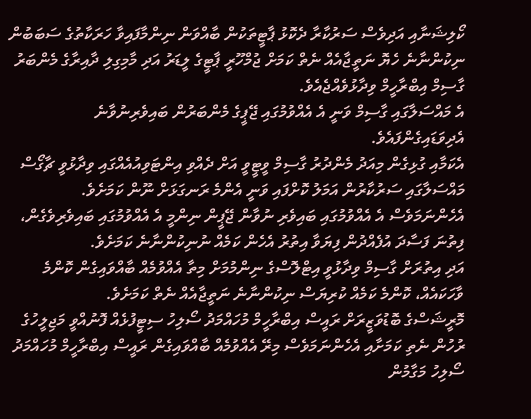ކޯލިޝަނާއި އަދިވެސް ސަރުކާރާ ދެކޮޅު ޕާޓީތަކުން ބާއްވަން ނިންމާފައިވާ ހަރަކާތުގެ ސަބަބުން ނިކުންނާނެ ހެޔޮ ނަތީޖާއެއް ނެތް ކަމަށް ޖުމްހޫރީ ޕާޓީގެ ލީޑަރު އަދި މާމިގިލި ދާއިރާގެ މެންބަރު ގާސިމް އިބްރާހީމް ވިދާޅުވެއްޖެއެވެ.
އެ މައްސަލާގައި ގާސިމް ވަނީ އެ އެއްވުމުގައި ޖޭޕީގެ މެންބަރުން ބައިވެރިނުވާނެ އެދިވަޑައިގެންފައެވެ.
އެކަމާއި ގުޅިގެން މިއަދު މެންދުރު ގާސިމް ވީޓީވީ އަށް ދެއްވި އިންޓަވިއުއެއްގައި ވިދާޅުވީ ޗާގޯސް މައްސަލާގައި ސަރުކާރުން އަމަލު ކޮށްފައި ވަނީ އެންމެ ރަނގަޅަށް ނޫން ކަމަށެވެ. އެހެންނަމަވެސް އެ އެއްވުމުގައި ބައިވެރި ނުވާން ޖޭޕީން ނިންމީ އެ އެއްވުމުގައި ބައިވެރިވެގެން، ފިތުނަ ފަސާދަ އުފެއްދުން ފިޔަވާ އިތުރު އެހެން ކަމެއް ނުނިކުންނާނެ ކަމަށެވެ.
އަދި އިތުރަށް ގާސިމް ވިދާޅުވީ އިޓްލޮސްގެ ނިންމުމަށް މިތާ އެއްވުމެއް ބާއްވައިގެން ކޮންމެ ވާހަކައެއް، ކޮންމެ ކަމެއް ކުރިޔަސް ނިކުންނާނެ ނަތީޖާއެއް ނެތް ކަމަށެވެ.
މޮރީޝަސްގެ ބޮޑުވަޒީރަށް ރައީސް އިބްރާހީމް މުހައްމަދު ސޯލިހު ސިޓީފުޅެއް ފޮނުއްވީ މަޖިލީހުގެ ރުހުން ނެތި ކަމަށާއި އެހެންނަމަވެސް މިރޭ އެއްވުމެއް ބާއްވައިގެން ރައީސް އިބްރާހީމް މުހައްމަދު ސޯލިހު މަގާމުން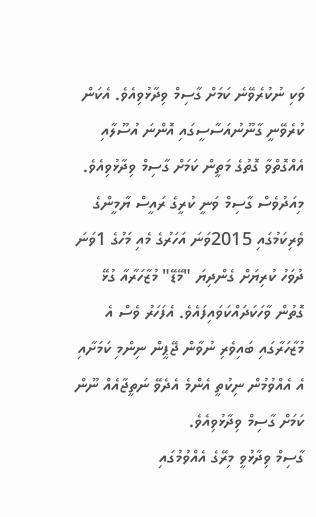ވަކި ނުކުރެވޭނެ ކަމަށް ގާސިމް ވިދާޅުވިއެވެ. އެކަން ކުރެވޭނީ ގާނޫނުއަސާސީގައި އޮންނަ އުސޫލާއި އެއްގޮތްވާ ގޮތުގެ މަތީން ކަމަށް ގާސިމް ވިދާޅުވިއެވެ.
މިއަދުވެސް ގާސިމް ވަނީ ކުރީގެ ރައީސް ޔާމީންގެ ވެރިކަމުގައި 2015ވަނަ އަހަރުގެ މެއި މަހުގެ 1ވަނަ ދުވަހު ކުރިޔަށް ގެންދިޔަ "މޭޑޭ" މުޒާހަރާއާ ގުޅޭ ގޮތުން ވާހަކަދައްކަވައިފައެވެ. އެފަހަރު ވެސް އެ މުޒާހަރާގައި ބައިވެރި ނުވާން ޖޭޕީން ނިންމި ކަމަށާއި އެ އެއްވުމުން ނިކުތީ އެންމެ އެދެވޭ ނަތީޖާއެއް ނޫން ކަމަށް ގާސިމް ވިދާޅުވިއެވެ.
ގާސިމް ވިދާޅުވީ މިރޭގެ އެއްވުމުގައި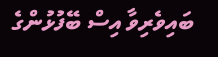ބައިވެރިވާ އިސް ބޭފުޅުންގެ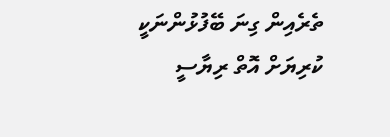ތެރެއިން ގިނަ ބޭފުޅުންނަކީ ކުރިޔަށް އޮތް ރިޔާސީ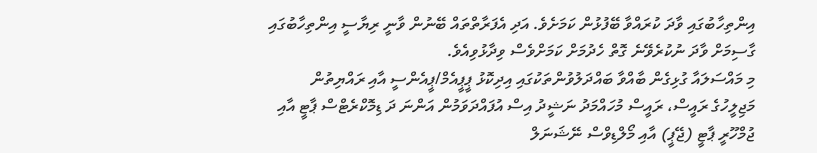އިންތިހާބުގައި ވާދަ ކުރައްވާ ބޭފުޅުން ކަމަށެވެ. އަދި އެފަރާތްތައް ބޭނުން ވާނީ ރިޔާސީ އިންތިހާބުގައި ގާސިމަށް ވާދަ ނުކުރެވޭނެ ގޮތް ހެދުމަށް ކަމަށްވެސް ވިދާޅުވިއެވެ.
މި މައްސަލައާ ގުޅިގެން ބާއްވާ ބައްދަލުވުންތަކުގައި އިދިކޮޅު ޕީޕީއެމް/ޕީއެންސީ އާއި ރައްޔިތުން މަޖިލީހުގެ ރައީސް، ރައީސް މުހައްމަދު ނަޝީދު އިސް އުފައްދަވަމުން އަންނަ ދަ ޑިމޮކްރެޓްސް ޕާޓީ އާއި ޖުމްހޫރީ ޕާޓީ (ޖޭޕީ) އާއި މޯލްޑިވްސް ނޭޝަނަލް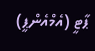ޕާޓީ (އެމްއެންޕީ)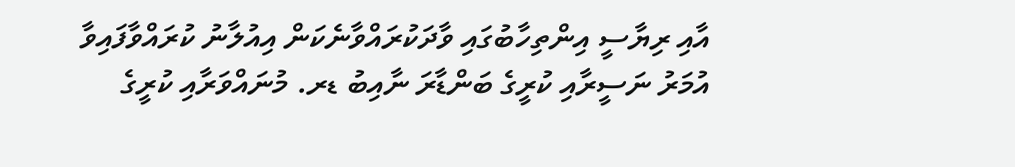އާއި ރިޔާސީ އިންތިހާބުގައި ވާދަކުރައްވާނެކަން އިއުލާނު ކުރައްވާފައިވާ އުމަރު ނަސީރާއި ކުރީގެ ބަންޑާރަ ނާއިބު ޑރ. މުނައްވަރާއި ކުރީގެ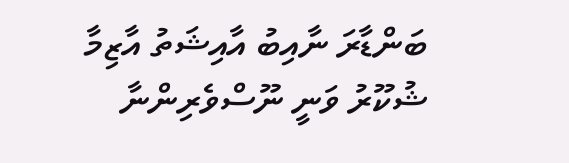ބަންޑާރަ ނާއިބު އާއިޝަތު އާޒިމާ ޝުކޫރު ވަނީ ނޫސްވެރިންނާ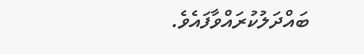ބައްދަލުކުރައްވާފައެވެ.